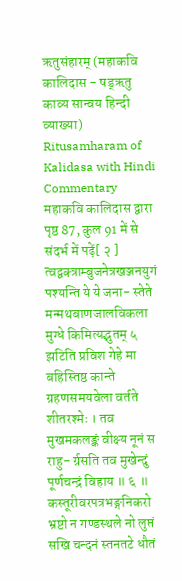ऋतुसंहारम् (महाकवि कालिदास - षड्ऋतु काव्य सान्वय हिन्दी व्याख्या)
Ritusamharam of Kalidasa with Hindi Commentary
महाकवि कालिदास द्वारा
पृष्ठ 87, कुल 91 में से
संदर्भ में पढ़ें[ २ ] त्वद्वक्त्राम्बुजनेत्रखञ्जनयुगं पश्यन्ति ये ये जना- स्तेते मन्मथबाणजालविकला मुग्धे किमित्यद्भुतम् ५ झटिति प्रविश गेहे मा बहिस्तिष्ठ कान्ते ग्रहणसमयवेला वर्तते शीतरश्मेः । तव मुखमकलङ्कं वीक्ष्य नूनं स राहु- र्ग्रसति तव मुखेन्दुं पूर्णचन्द्रं विहाय ॥ ६ ॥ कस्तूरीवरपत्रभङ्गनिकरो भ्रष्टो न गण्डस्थले नो लुप्तं सखि चन्दनं स्तनतटे धौतं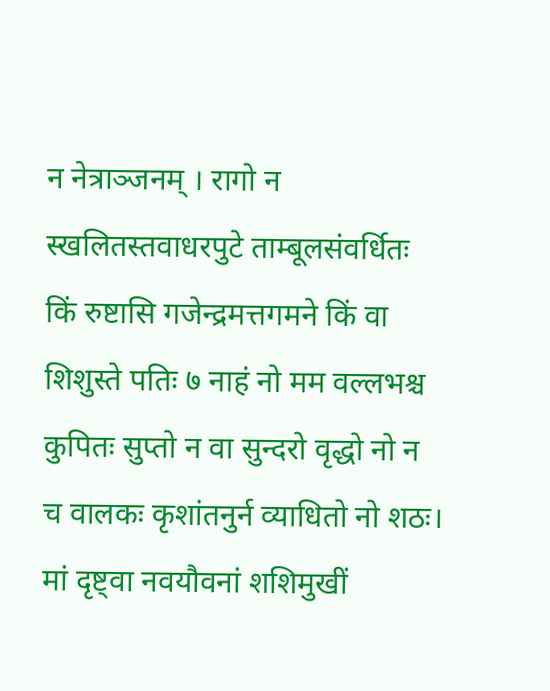न नेत्राञ्जनम् । रागो न स्खलितस्तवाधरपुटे ताम्बूलसंवर्धितः किं रुष्टासि गजेन्द्रमत्तगमने किं वा शिशुस्ते पतिः ७ नाहं नो मम वल्लभश्च कुपितः सुप्तो न वा सुन्दरो वृद्धो नो न च वालकः कृशांतनुर्न व्याधितो नो शठः। मां दृष्ट्वा नवयौवनां शशिमुखीं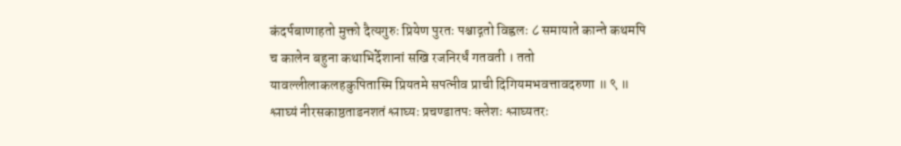कंदर्पबाणाहतो मुक्तो दैत्यगुरुः प्रियेण पुरतः पश्चाद्गतो विह्वलः ८ समायाते कान्ते कथमपि च कालेन बहुना कथाभिर्देशानां सखि रजनिरर्धं गतवती । ततो यावल्लीलाकलहकुपितास्मि प्रियतमे सपत्नीव प्राची दिगियमभवत्तावदरुणा ॥ ९ ॥ श्लाघ्यं नीरसकाष्ठताडनशतं श्लाघ्यः प्रचण्डातपः क्लेशः श्लाघ्यतरः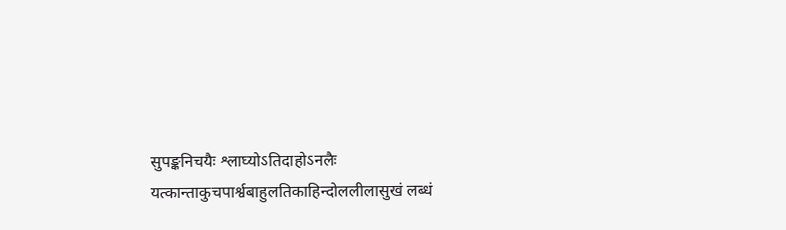सुपङ्कनिचयैः श्लाघ्योऽतिदाहोऽनलैः यत्कान्ताकुचपार्श्वबाहुलतिकाहिन्दोललीलासुखं लब्धं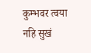कुम्भवर त्वया नहि सुखं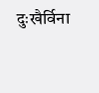दुःखैर्विना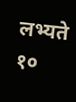लभ्यते १०